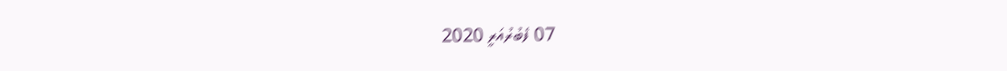07 ފެބުރުއަރީ 2020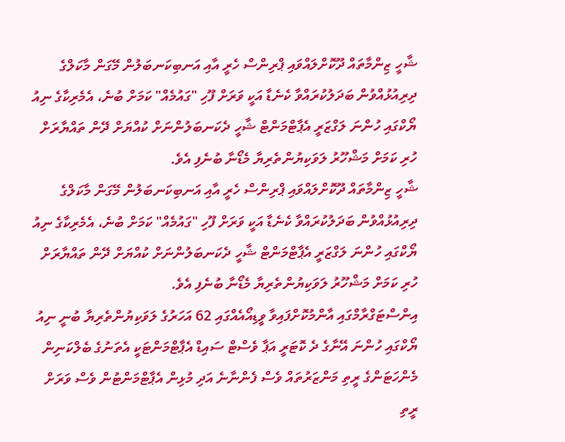ޝާހީ ޒިންމާތައް ދޫކޮށްލައްވައި ޕްރިންސް ހެރީ އާއި އަނބިކަނބަލުން މޭގަން މާކަލްގެ ދިރިއުޅުއްވުން ބަދަލުކުރައްވާ ކެނެޑާ އަކީ ވަރަށް ފޫހި "ގައުމެއް" ކަމަށް ބުނެ، އެމެރިކާގެ ނިއު ޔޯކްގައި ހުންނަ ލަގްޒަރީ އެޕާޓްމަންޓް ޝާހީ ދެކަނބަލުންނަށް ކުއްޔަށް ދޭން ތައްޔާރަށް ހުރި ކަމަށް މަޝްހޫރު ލަވަކިޔުންތެރިޔާ މެޑޯނާ ބުނެފި އެވެ.
ޝާހީ ޒިންމާތައް ދޫކޮށްލައްވައި ޕްރިންސް ހެރީ އާއި އަނބިކަނބަލުން މޭގަން މާކަލްގެ ދިރިއުޅުއްވުން ބަދަލުކުރައްވާ ކެނެޑާ އަކީ ވަރަށް ފޫހި "ގައުމެއް" ކަމަށް ބުނެ، އެމެރިކާގެ ނިއު ޔޯކްގައި ހުންނަ ލަގްޒަރީ އެޕާޓްމަންޓް ޝާހީ ދެކަނބަލުންނަށް ކުއްޔަށް ދޭން ތައްޔާރަށް ހުރި ކަމަށް މަޝްހޫރު ލަވަކިޔުންތެރިޔާ މެޑޯނާ ބުނެފި އެވެ.
އިންސްޓަގްރާމްގައި އާންމުކޮށްފައިވާ ވީޑިއޯއެއްގައި 62 އަހަރުގެ ލަވަކިޔުންތެރިޔާ ބުނީ ނިއު ޔޯކްގައި ހުންނަ އޭނާގެ ދެ ކޮޓަރީ އަޕާ ވެސްޓް ސައިޑް އެޕާޓްމަންޓަކީ އެތަނުގެ ބެލްކަނިން މެންހަޓަންގެ ރީތި މަންޒަރުތައް ވެސް ފެންނާނެ އަދި މުޅިން އެޕާޓްމަންޓުން ވެސް ވަރަށް ރީތި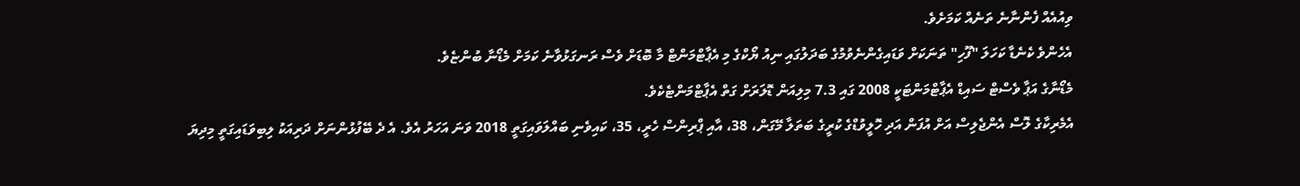ވިއުއެއް ފެންނާނެ ތަނެއް ކަމަށެވެ.
އެހެންވެ ކެނެޑާ ކަހަލަ "ފޫހި" ތަނަކަށް ވަޑައިގެންނެވުމުގެ ބަދަލުގައި ނިއު ޔޯކްގެ މި އެޕާޓްމަންޓް މާ ބޮޑަށް ވެސް ރަނގަޅުވާނެ ކަމަށް މެޑޯނާ ބުންޏެވެ.
މެޑޯނާގެ އަޕާ ވެސްޓް ސައިޑް އެޕާޓްމަންޓަކީ 2008 ގައި 7.3 މިލިއަން ޑޮލަރަށް ގަތް އެޕާޓްމަންޓެކެވެ.
އެމެރިކާގެ ލޮސް އެންޖެލިސް އަށް އުފަން އަދި ހޮލީވުޑްގެ ކުރީގެ ބަތަލާ މޭގަން، 38، އާއި ޕްރިންސް ހެރީ، 35، ކައިވެނި ބައްލަވައިގަތީ 2018 ވަނަ އަހަރު އެވެ. އެ ދެ ބޭފުޅުންނަށް ދަރިއަކު ލިބިވަޑައިގަތީ މިދިޔަ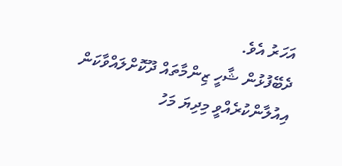އަހަރު އެވެ.
ދެބޭފުޅުން ޝާހީ ޒިންމާތައް ދޫކޮށްލައްވާކަން އިއުލާންކުރެއްވީ މިދިޔަ މަހު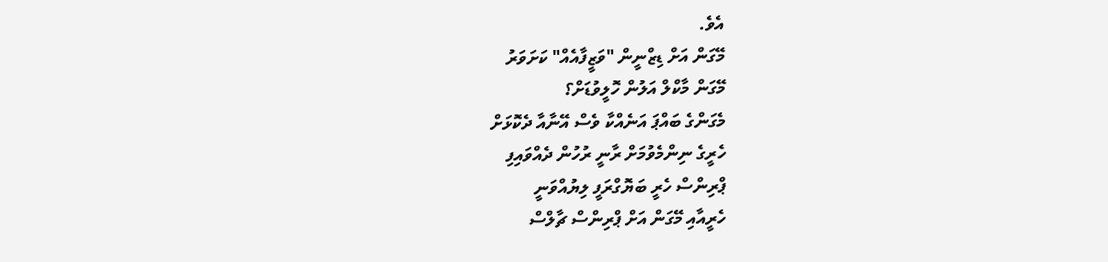އެވެ.
މޭގަން އަށް ޑިޒްނީން "ވަޒީފާއެއް" ކަށަވަރު
މޭގަން މާކްލް އަލުން ހޮލީވުޑަށް؟
މެގަންގެ ބައްޕަ އަނެއްކާ ވެސް އޭނާއާ ދެކޮޅަށް
ހެރީގެ ނިންމެވުމަށް ރާނީ ރުހުން ދެއްވައިފި
ޕްރިންސް ހެރީ ބަޔޮގްރަފީ ލިޔުއްވަނީ
ހެރީއާއި މޭގަން އަށް ޕްރިންސް ޗާލްސް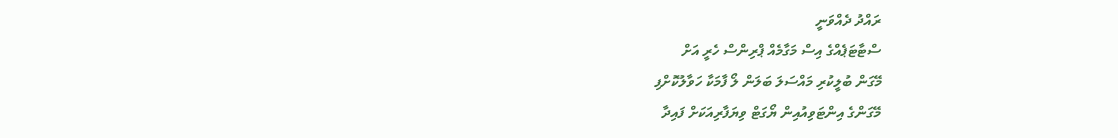ރައްދު ދެއްވަނީ
ސްޓާޓަޕެއްގެ އިސް މަގާމެއް ޕްރިންސް ހެރީ އަށް
މޭގަން ބުލީކުރި މައްސަލަ ބަލަން ލޯ ފާމަކާ ހަވާލުކޮށްފި
މޭގަންގެ އިންޓަވިއުއިން ޔޯގަޓް ވިޔަފާރިއަކަށް ފައިދާ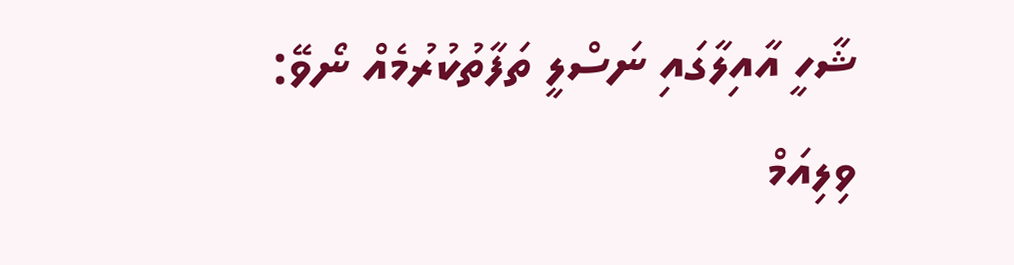ޝާހީ އާއިލާގައި ނަސްލީ ތަފާތުކުރުމެއް ނޯވޭ: ވިލިއަމް